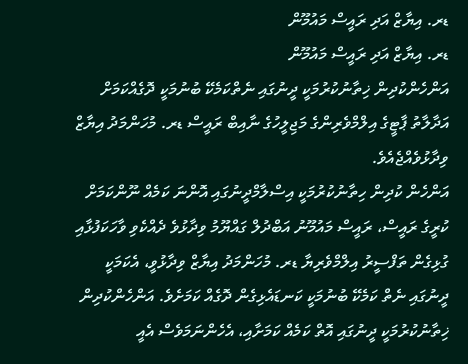ޑރ. އިޔާޒް އަދި ރައީސް މައުމޫން
ޑރ. އިޔާޒް އަދި ރައީސް މައުމޫން
އަންހެންކުދިން ޚިތާނުކުރުމަކީ ދީނުގައި ނެތްކަމެކޭ ބުނުމަކީ ދޮގެއްކަމަށް އަދާލާތު ޕާޓީގެ އިލްމްވެރިންގެ މަޖިލީހުގެ ނާއިބް ރައީސް ޑރ. މުހަންމަދު އިޔާޒް ވިދާޅުވެއްޖެއެވެ.
އަންހެން ކުދިން ހިތާނުކުރުމަކީ އިސްލާމްދީނުގައި އޮންނަ ކަމެއް ނޫންކަމަށް ކުރީގެ ރައީސް، ރައީސް މައުމޫނު އަބްދުލް ގައްޔޫމު ވިދާޅުވެ ދެއްކެވި ވާހަކަފުޅާއި ގުޅިގެން ތަފްސީރު އިލްމްވެރިޔާ ޑރ. މުހަންމަދު އިޔާޒް ވިދާޅުވީ، އެކަމަކީ ދީނުގައި ނެތް ކަމެކޭ ބުނުމަކީ ކަނޑައެޅިގެން ދޮގެއް ކަމަށެވެ. އަންހެންކުދިން ޚިތާނުކުރުމަކީ ދީނުގައި އޮތް ކަމެއް ކަމަށާއި، އެހެންނަމަވެސް އެއީ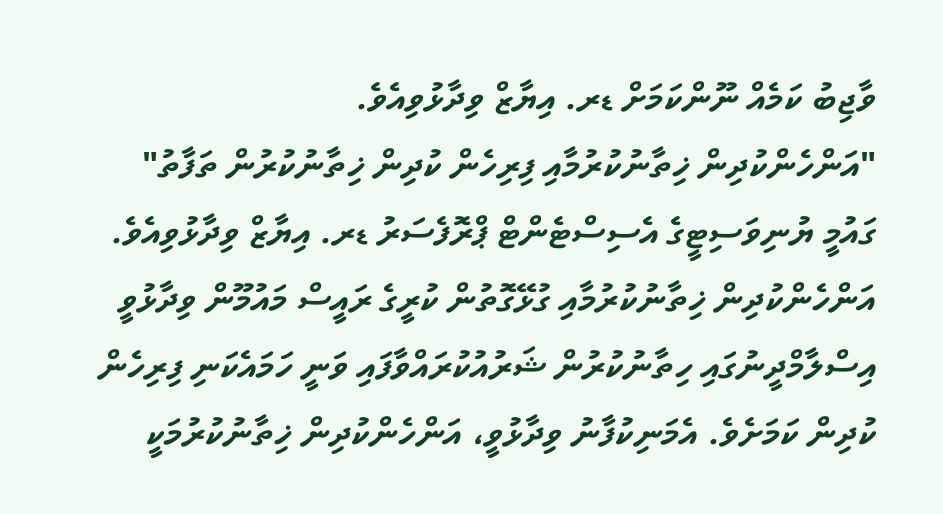ވާޖިބު ކަމެއް ނޫންކަމަށް ޑރ. އިޔާޒް ވިދާޅުވިއެވެ.
"އަންހެންކުދިން ޚިތާނުކުރުމާއި ފިރިހެން ކުދިން ޚިތާނުކުރުން ތަފާތު" ގައުމީ ޔުނިވަސިޓީގެ އެސިސްޓެންޓް ޕްރޮފެސަރު ޑރ. އިޔާޒް ވިދާޅުވިއެވެ.
އަންހެންކުދިން ޚިތާނުކުރުމާއި ގުޅޭގޮތުން ކުރީގެ ރައީސް މައުމޫން ވިދާޅުވީ އިސްލާމްދީނުގައި ހިތާނުކުރުން ޝަރުއުކުރައްވާފައި ވަނީ ހަމައެކަނި ފިރިހެން ކުދިން ކަމަށެވެ. އެމަނިކުފާނު ވިދާޅުވީ، އަންހެންކުދިން ޚިތާނުކުރުމަކީ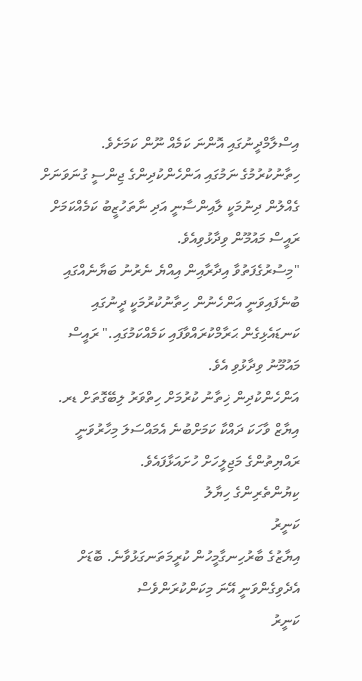އިސްލާމްދީނުގައި އޮންނަ ކަމެއް ނޫން ކަމަށެވެ. ހިތާނުކުރުމުގެ ނަމުގައި އަންހެންކުދިންގެ ޖިންސީ ގުނަވަނަށް ގެއްލުން ދިނުމަކީ ލާއިންސާނީ އަދި ނާތަހުޒީބު ކަމެއްކަމަށް ރައީސް މައުމޫން ވިދާޅުވިއެވެ.
"މިސުރުގެފަތުވާ އިދާރާއިން އިއްޔެ ނެރުނު ބަޔާނެއްގައި ބުނެފައިވަނީ އަންހެނުން ހިތާނުކުރުމަކީ ދީނުގައި ކަނޑައެޅިގެން ޙަރާމްކުރައްވާފައި ކަމެއްކަމުގައި." ރައީސް މައުމޫނު ވިދާޅުވި އެވެ.
އަންހެންކުދިން ޚިތާނު ކުރުމަށް ހިތްވަރު ލިބޭގޮތަށް ޑރ. އިޔާޒް ވާހަކަ ދައްކާ ކަމަށްބުނެ އެމައްސަލަ މިހާރުވަނީ ރައްޔިތުންގެ މަޖިލީހަށް ހުށައަޅާފައެވެ.
ކިޔުންތެރިންގެ ހިޔާލު
ކަނީރު
އިޔާޒުގެ ބާރުހިނގާމީހުން ކުރީމަތަނގަޅުވާނެ. ބޮޑަށް އެދެވިގެންވަނީ އޭނަ މިކަންކުރަންވެސް
ކަނީރު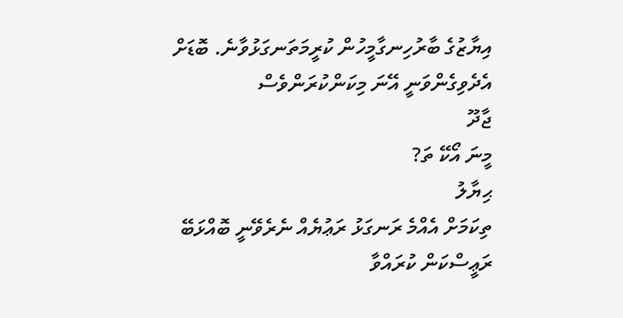އިޔާޒުގެ ބާރުހިނގާމީހުން ކުރީމަތަނގަޅުވާނެ. ބޮޑަށް އެދެވިގެންވަނީ އޭނަ މިކަންކުރަންވެސް
ޖާދޫ
މީނަ އޯކޭ ތަ?
ޙިޔާލު
ތިކަމަށް އެއްމެ ރަނގަޅު ރަޢުޔެއް ނެރެވޭނީ ބޮއްޅަބޭ ރަޢީސްކަން ކުރައްވާ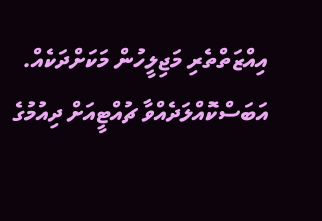އިއްޒަތްތެރި މަޖިލީހުން މަކަށްދަކެއް. އަބަސްކޮއްލަދެއްވާ ޗުއްޓީއަށް ދިއުމުގެ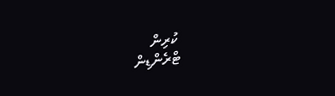ކުރިން
ޓްރެންޑިން